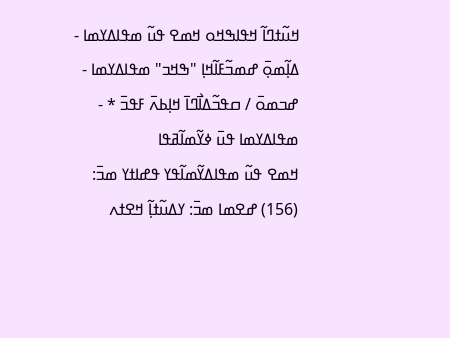ߞߎ߬ߙߣߊ߬ ߞߟߊߒߞߋ ߞߘߐ ߟߎ߬ ߘߟߊߡߌߘߊ - ߡߊ߲߬ߘߋ߲߫ ߝߘߏ߬ߓߊ߬ߞߊ߲ "ߒߞߏ" ߘߟߊߡߌߘߊ - ߝߏߘߋ߫ / ߛߟߏ߬ߡߊ߯ߣߊ߫ ߞߊ߲ߕߍ߫ ߓߟߏ߫ * - ߘߟߊߡߌߘߊ ߟߎ߫ ߦߌ߬ߘߊ߬ߥߟߊ
ߞߘߐ ߟߎ߬ ߘߟߊߡߌ߬ߘߊ߬ߟߌ ߟߝߊߙߌ ߘߏ߫: (156) ߝߐߘߊ ߘߏ߫: ߌߡߎ߬ߙߊ߲߬ ߞߐߙߍ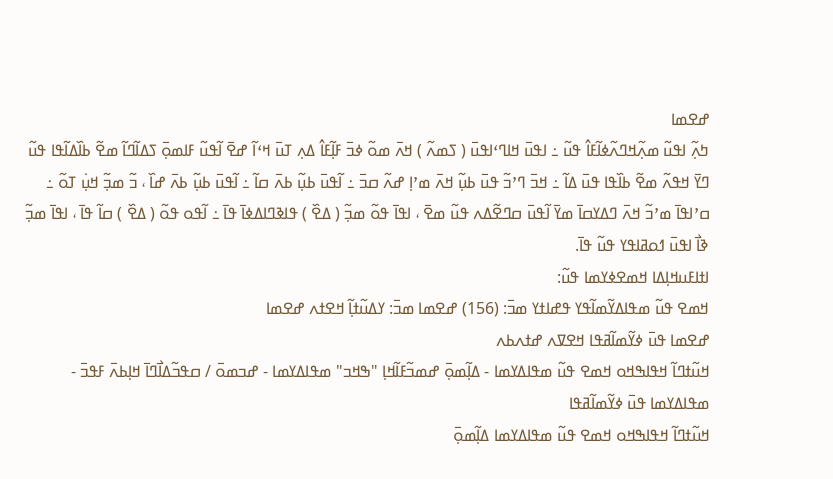ߝߐߘߊ
ߤߍ߲߬ ߊߟߎ߬ ߘߍ߲߬ߞߣߍ߬ߦߊ߬ߓߊ߮ ߟߎ߬ ߸ ߊߟߎ߫ ߞߊߣߵߊߟߎ߫ ( ߖߘߍ߬ ) ߞߍ߫ ߘߋ߬ ߦߏ߫ ߓߊ߲߬ߓߊ߮ ߡߍ߲ ߠߎ߫ ߞߵߊ߬ ߝߐ߫ ߊ߬ߟߎ߬ ߓߊߘߋ߲߫ ߖߡߊ߬ߣߊ߬ ߘߐ߬ ߕߊ߰ߡߊ߬ߟߊ ߟߎ߬ ߣߌ߫ ߞߟߍ߬ ߘߐ߬ ߕߊ߰ߟߊ ߟߎ߫ ߡߊ߬ ߸ ߞߏ߫ ߣߴߏ߬ ߟߎ߫ ߕߎ߲߬ ߞߍ߫ ߘߴߊ߲ ߝߍ߬ ߛߏ߫ ߸ ߊ߬ߟߎ߫ ߕߎ߲߬ ߕߍ߫ ߛߊ߬ ߸ ߊ߬ߟߎ߫ ߕߎ߲߬ ߕߍ߫ ߝߊ߰ ، ߏ߬ ߘߏ߲߬ ߞߎ߲߭ ߠߋ߬ ߸ ߛߴߊߟߊ߫ ߘߴߏ߬ ߞߍ߫ ߣߡߌߛߊ߫ ߘߌ߫ ߊ߬ߟߎ߫ ߛߣߐ߬ߡߍ ߟߎ߬ ߘߐ߫ ، ߊߟߊ߫ ߟߋ߬ ߘߏ߲߬ ( ߡߐ߰ ) ߟߊߢߣߊߡߦߊ߫ ߟߊ߫ ߸ ߊ߬ߟߋ ߟߋ߬ ( ߡߐ߰ ) ߛߊ߬ ߟߊ߫ ، ߊߟߊ߫ ߘߏ߲߬ ߢߊ߯ ߊߟߎ߫ ߗߋߥߊߟߌ ߟߎ߬ ߟߊ߫.
ߊߙߊߓߎߞߊ߲ߡߊ ߞߘߐߦߌߘߊ ߟߎ߬:
ߞߘߐ ߟߎ߬ ߘߟߊߡߌ߬ߘߊ߬ߟߌ ߟߝߊߙߌ ߘߏ߫: (156) ߝߐߘߊ ߘߏ߫: ߌߡߎ߬ߙߊ߲߬ ߞߐߙߍ ߝߐߘߊ
ߝߐߘߊ ߟߎ߫ ߦߌ߬ߘߊ߬ߥߟߊ ߞߐߜߍ ߝߙߍߕߍ
ߞߎ߬ߙߣߊ߬ ߞߟߊߒߞߋ ߞߘߐ ߟߎ߬ ߘߟߊߡߌߘߊ - ߡߊ߲߬ߘߋ߲߫ ߝߘߏ߬ߓߊ߬ߞߊ߲ "ߒߞߏ" ߘߟߊߡߌߘߊ - ߝߏߘߋ߫ / ߛߟߏ߬ߡߊ߯ߣߊ߫ ߞߊ߲ߕߍ߫ ߓߟߏ߫ - ߘߟߊߡߌߘߊ ߟߎ߫ ߦߌ߬ߘߊ߬ߥߟߊ
ߞߎ߬ߙߣߊ߬ ߞߟߊߒߞߋ ߞߘߐ ߟߎ߬ ߘߟߊߡߌߘߊ ߡߊ߲߬ߘߋ߲߫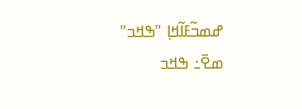ߝߘߏ߬ߓߊ߬ߞߊ߲ "ߒߞߏ" ߘߐ߫߸ ߒߞߏ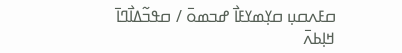ߛߓߍߛߎ߲ ߛߌ߲ߘߌߓߊ߯ ߝߏߘߋ߫ / ߛߟߏ߬ߡߊ߯ߣߊ߫ ߞߊ߲ߕߍ߫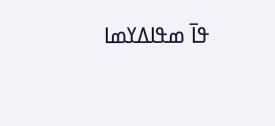ߟߊ߫ ߘߟߊߡߌߘߊ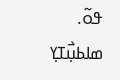ߟߋ߬.
ߘߊߕߎ߲߯ߠߌ߲